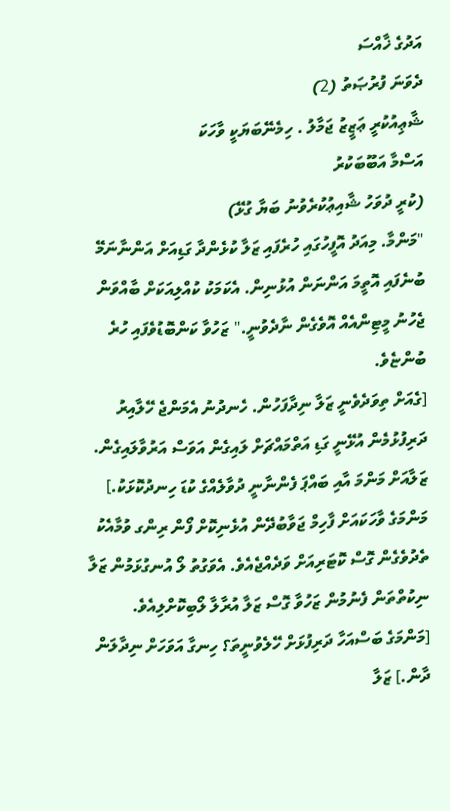އަދުގެ ޚާއްސަ
ދެވަނަ ފުރުޞަތު (2)
ޝާޢިއުކުރީ ޢަޒީޒު ޖަމާލު . ހިމެނޭބަޔަކީ ވާހަކަ
އަސްމާ އަބޫބަކުރު
(ކުރީ ދުވަހު ޝާއިޢުކުރެވުނު ބަޔާ ގުޅޭ)
"މަންމާ. މިއަދު އޮފީހުގައި ހުރެފައި ޒަލާ ކުޅެންދާ ގަޑިއަށް އަންނާނަމޭ ބުނެފައި އޮތީމަ އަންނަން އުޅުނިން. އެކަމަކު ކުއްލިއަކަށް ބާއްވަން ޖެހުނު މީޓިންއެއް އޮވެގެން ނާދެވުނީ." ޒަހުވާ ކަންބޮޑުވެފައި ހުރެ ބުންޏެވެ.
[ގެއަށް ތިވަދެވެނީ ޒަލާ ނިދާފަހުން. ހެނދުނު އެމަންޖެ ހޭލާއިރު ދަރިފުޅުމެން އުޅޭނީ ގަޑި އަތްމައްޗަށް ލައިގެން އަވަސް އަރުވާލައިގެން. ޒަލާއަށް މަންމަ އާއި ބައްޕަ ފެންނާނީ ދުވާލެއްގެ ކުޑަ ހިނދުކޮޅަކު.] މަންމަގެ ވާހަކައަށް ފާހިމް ޖަވާބުދޭން އުޅެނިކޮށް ފޯން ރިންގ ވުމާއެކު ތެދުވެގެން ގޮސް ކޮޓަރިއަށް ވަދެއްޖެއެވެ. އެވަގުތު ލޯ އުނގުޅަމުން ޒަލާ ނިކުތްތަން ފެނުމުން ޒަހުވާ ގޮސް ޒަލާ އުރާލާ ލޯބިކޮށްލިއެވެ.
[މަންމަގެ ބަސްއަހާ ދަރިފުޅަށް ހޭލެވުނީތަ؟ ހިނގާ އަވަހަށް ނިދާލަން ދާން.] ޒަލާ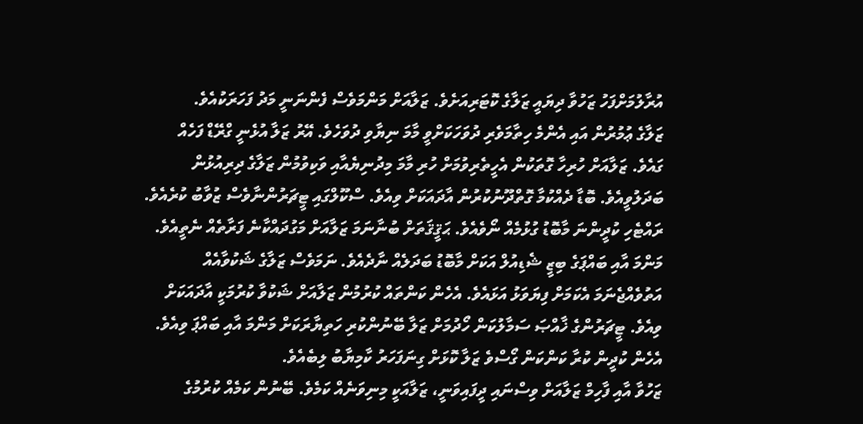އުރާލުމަށްފަހު ޒަހުވާ ދިޔައީ ޒަލާގެ ކޮޓަރިއަށެވެ. ޒަލާއަށް މަންމަވެސް ފެންނަނީ މަދު ފަހަރަކުއެވެ.
ޒަލާގެ ޢުމުރުން އައި އެންމެ ހިތާމަވެރި ދުވަހަކަށްވީ މާމަ ނިޔާވި ދުވަހެވެ. އޭރު ޒަލާ އުޅެނީ ގްރޭޑް ފަހެއް ގައެވެ. ޒަލާއަށް ހުރިހާ ގޮތަކުން އެހީތެރިވުމަށް ހުރި މާމަ މިދުނިޔެއާއި ވަކިވުމުން ޒަލާގެ ދިރިއުޅުން ބަދަލުވީއެވެ. ބޮޑާ ދެއްކުމާ ގޮތްދޫނުކުރުން އާދައަކަށް ވިއެވެ. ސްކޫލްގައި ޓީޗަރުންނާވެސް ޒުވާބު ކުރެއެވެ. ރައްޓެހި ކުދީންނަ މާބޮޑު ގުޅުމެއް ނޯވެއެވެ. ޙަޤީޤަތަށް ބުނާނަމަ ޒަލާއަށް މަގުދައްކާނެ ފަރާތެއް ނެތީއެވެ. މަންމަ އާއި ބައްޕަގެ ބިޒީ ޝެޑިއުލް އަކަށް މާބޮޑު ބަދަލެއް ނާދެއެވެ. ނަމަވެސް ޒަލާގެ ޝަކުވާއެއް އަތުވެއްޖެނަމަ އެކަމަށް ފިޔަވަޅު އަޅައެވެ. އެހެން ކަންތައް ކުރުމުން ޒަލާއަށް ޝަކުވާ ކުރުމަކީ އާދައަކަށް ވިއެވެ. ޓީޗަރުންގެ ޚާއްޞަ ސަމާލުކަން ހޯދުމަށް ޒަލާ ބޭނުންކުރި ހަތިޔާރަކަށް މަންމަ އާއި ބައްޕަ ވިއެވެ. އެހެން ކުދީން ކުރާ ކަންކަން ގޯސްވެ ޒަލާ ކޮޅަށް ގިނަފަހަރު ކާމިޔާބު ލިބެއެވެ.
ޒަހުވާ އާއި ފާހިމް ޒަލާއަށް ވިސްނައި ދީފައިވަނީ، ޒަލާއަކީ މިނިވަނެއް ކަމެވެ. ބޭނުން ކަމެއް ކުރުމުގެ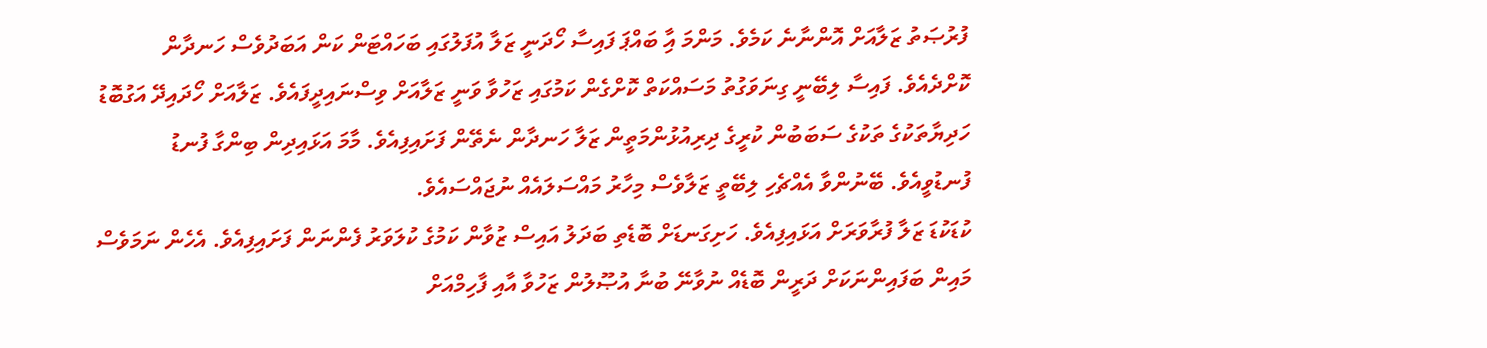ފުރުޞަތު ޒަލާއަށް އޮންނާނެ ކަމެވެ. މަންމަ އާި ބައްޕަ ފައިސާ ހޯދަނީ ޒަލާ އުފަލުގައި ބަހައްޓަން ކަން އަބަދުވެސް ހަނދާން ކޮށްދެއެވެ. ފައިސާ ލިބޭނީ ގިނަވަގުތު މަސައްކަތް ކޮށްގެން ކަމުގައި ޒަހުވާ ވަނީ ޒަލާއަށް ވިސްނައިދީފައެވެ. ޒަލާއަށް ހޯދައިދޭ އަގުބޮޑު ހަދިޔާތަކުގެ ތަކުގެ ސަބަބުން ކުރީގެ ދިރިއުޅުންމަތީން ޒަލާ ހަނދާން ނެތޭން ފަށައިފިއެވެ. މާމަ އަޅައިދިން ބިންގާ ފުނޑު ފުނޑުވީއެވެ. ބޭނުންވާ އެއްޗެހި ލިބޭތީ ޒަލާވެސް މިހާރު މައްސަލައެއް ނުޖައްސައެވެ.
ކުޑަކުޑަ ޒަލާ ފުރާވަރަށް އަޅައިފިއެވެ. ހަށިގަނޑަށް ބޮޑެތި ބަދަލު އައިސް ޒުވާން ކަމުގެ ކުލަވަރު ފެންނަން ފަށައިފިއެވެ. އެހެން ނަމަވެސް މައިން ބަފައިންނަކަށް ދަރީން ބޮޑެއް ނުވާނޭ ބުނާ އުޞޫލުން ޒަހުވާ އާއި ފާހިމްއަށް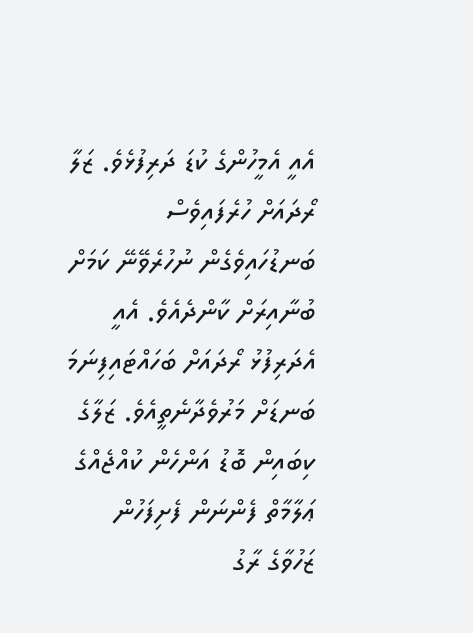އެއީ އެމީހުންގެ ކުޑަ ދަރިފުޅެވެ. ޒަލާ ރޯދައަށް ހުރެފައިވެސް ބަނޑުހައިވެގެން ނުހުރެވޭނޭ ކަމަށް ބުނާއިރަށް ކާންދެއެވެ. އެއީ އެދަރިފުޅު ރޯދައަށް ބަހައްޓައިފިނަމަ ބަނޑަށް މަރުވެދާނެތީއެވެ. ޒަލާގެ ކިބައިން ބޮޑު އަންހެން ކުއްޖެއްގެ ޢަލާމާތް ފެންނަން ފެށިފަހުން ޒަހުވާގެ ރާގު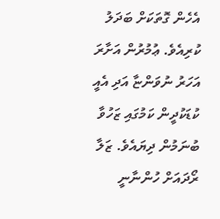އެހެން ގޮތަކަށް ބަދަލު ކުރިއެވެ. ޢުމުރުން އަށާރަ އަހަރު ނުވަންޏާ އަދި އެއީ ކުޑަކުދީން ކަމުގައި ޒަހުވާ ބުނަމުން ދިޔައެވެ. ޒަލާ ރޯދައަށް ހުންނާނީ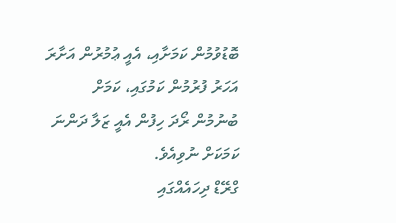ބޮޑުވުމުން ކަމަށާއި، އެއީ ޢުމުރުން އަށާރަ އަހަރު ފުރުމުން ކަމުގައި، ކަމަށް ބުނުމުން ރޯދަ ހިފުން އެއީ ޒަލާ ދަންނަ ކަމަކަށް ނުވިއެވެ.
ގްރޭޑް ދިހައެއްގައި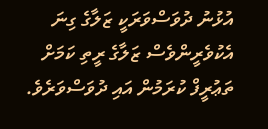އުޅުނު ދުވަސްވަރަކީ ޒަލާގެ ގިނަ އެކުވެރީންވެސް ޒަލާގެ ރީތި ކަމަށް ތަޢުރީފް ކުރަމުން އައި ދުވަސްވަރެވެ.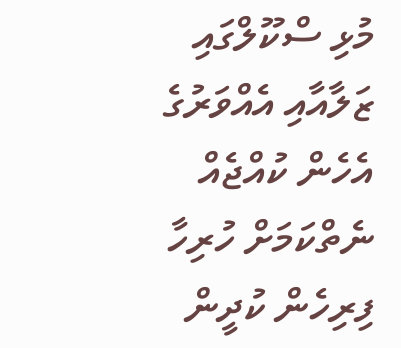މުޅި ސްކޫލްގައި ޒަލާއާއި އެއްވަރުގެ އެހެން ކުއްޖެއް ނެތްކަމަށް ހުރިހާ ފިރިހެން ކުދީން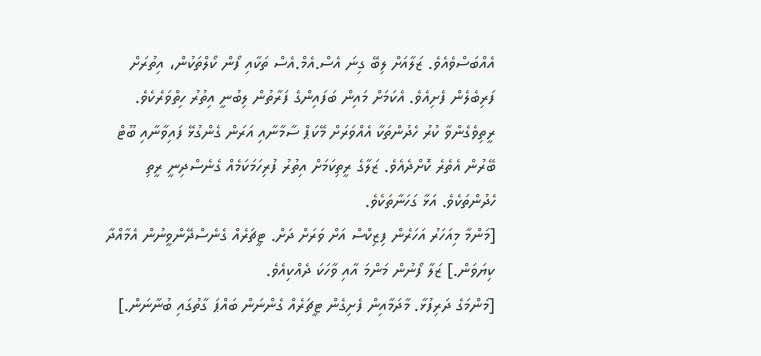އެއްބަސްވެއެވެ. ޒަލާއަށް ލިބޭ ގިނަ އެސް.އެމް.އެސް ތަކާއި ފޯން ކޯލްތަކުން، އިތުރަށް ފަރިބެލެން ފެށިއެވެ. އެކަމަށް މައިން ބަފައިންގެ ފަރާތުން ލިބުނީ އިތުރު ހިތްވަރެކެވެ. ރީތިވެގެންވާ ކުރު ހެދުންތަކާ އެއްވަރަށް މޭކަޕް ސާމާނާއި އަރަން ގެންގުޅޭ ފައިވާނާއި ބޫޓް ބޭރުން އެތެރެ ކޮށްދެއެވެ. ޒަލާގެ ރީތިކަމަށް އިތުރު ފުރިހަމަކަމެއް ގެނެސްދިނީ ރީތި ހެދުންތަކެވެ. އަޅާ ގަހަނާތަކެވެ.
[މަންމާ މިއަހަރު އަހަރެން ފިޒިކްސް އަށް ވަރަށް ދަށް. ޓީޗަރެއް ގެނެސްދޭންވީނުން އެމާއްދާ ކިޔަވަން.] ޒަލާ ފޯނުން މަންމަ އާއި ވާހަކަ ދެއްކިއެވެ.
[މަންމަގެ ދަރިފުޅާ. މާދަމާއިން ފެށިގެން ޓީޗަރެއް ގެންނަން ބައްޕަ ގާތުގައި ބުނާނަން.]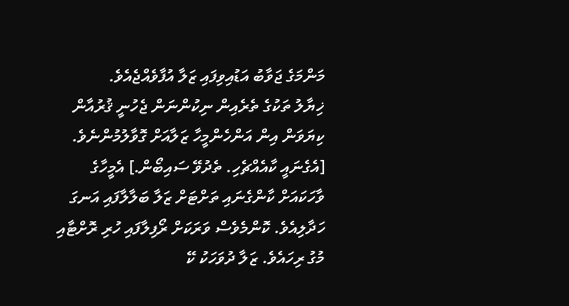މަންމަގެ ޖަވާބު އަޑުއިވިފައި ޒަލާ އުފާވެއްޖެއެވެ.
ޚިޔާލު ތަކުގެ ތެރެއިން ނިކުންނަން ޖެހުނީ ޤުރުއާން ކިޔަވަން އިން އަންހެންމީހާ ޒަލާއަށް ގޮވާލުމުންނެވެ.
[އެގެނައީ ކާއެއްޗެހި. ތެދުވޭ ސައިބޯން.] އެމީހާގެ ވާހަކައަށް ކާންގެނައި ތަށްޓަށް ޒަލާ ބަލާލާފައި އަނގަ ހަދާލިއެވެ. ކޮންމެވެސް ވަރަކަށް ރޯފިލާފައި ހުރި ރޮށްޓާއި މުގު ރިހައެވެ. ޒަލާ ދުވަހަކު ކޭ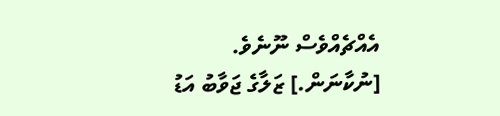އެއްޗެއްވެސް ނޫނެވެ.
[ނުކާނަން.] ޒަލާގެ ޖަވާބު އަޑު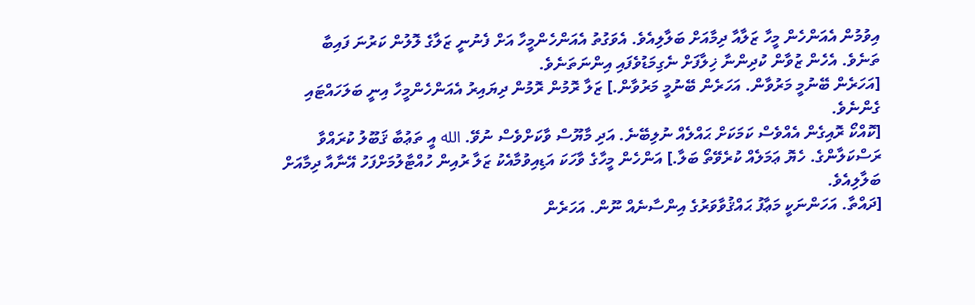އިވުމުން އެއަންހެން މީހާ ޒަލާއާ ދިމާއަށް ބަލާލިއެވެ. އެވަގުތު އެއަންހެންމީހާ އަށް ފެނުނީ ޒަލާގެ ލޮލުން ކަރުނަ ފައިބާ ތަނެވެ. އެހެން ޒުވާން ކުދިންނާ ޚިލާފަށް ނެގިމަޑުވެފައި އިންނަތަނެވެ.
[އަހަރެން ބޭނުމީ މަރުވާން. އަހަރެން ބޭނުމީ މަރުވާން.] ޒަލާ ރޮމުން ރޮމުން ދިޔައިރު އެއަންހެންމީހާ އިނީ ބަލަހައްޓައި ގެންނެވެ.
[ކޮއްކޯ ރޮއިގެން އެއްވެސް ކަމަކަށް ޙައްލެއް ނުލިބޭނެ. އަދި މާޔޫސް ވާކަށްވެސް ނުވޭ. الله އީ ތަޢުބާ ޤަބޫލު ކުރައްވާ ރަސްކަލާންގެ. ހެޔޮ ޢަމަލެއް ކުރެވޭތޯ ބަލާ.] އަންހެން މީހާގެ ވާހަކަ އަޑިއިވުމާއެކު ޒަލާ ރުއިން ހުއްޓާލުމަށްފަހު އޭނާއާ ދިމާއަށް ބަލާލިއެވެ.
[ދައްތާ. އަހަންނަކީ މަޢާފު ޙައްޤުވާވަރުގެ އިންސާނެއް ނޫން. އަހަރެން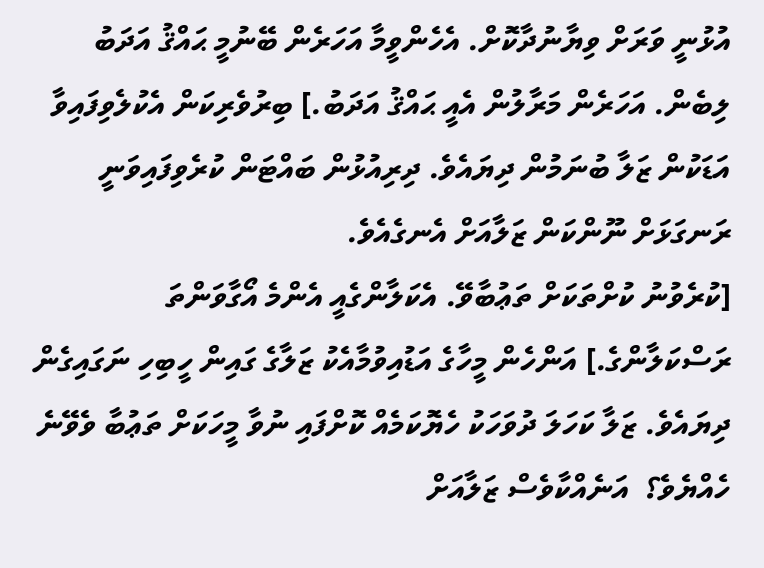އުޅުނީ ވަރަށް ވިޔާނުދާކޮށް. އެހެންވީމާ އަހަރެން ބޭނުމީ ޙައްޤު އަދަބު ލިބެން. އަހަރެން މަރާލުން އެއީ ޙައްޤު އަދަބު.] ބިރުވެރިކަން އެކުލެވިފައިވާ އަޑަކުން ޒަލާ ބުނަމުން ދިޔައެވެ. ދިރިއުޅުން ބައްޓަން ކުރެވިފައިވަނީ ރަނގަޅަށް ނޫންކަން ޒަލާއަށް އެނގެއެވެ.
[ކުރެވުނު ކުށްތަކަށް ތަޢުބާވޭ. އެކަލާންގެއީ އެންމެ އޯގާވަންތަ ރަސްކަލާންގެ.] އަންހެން މީހާގެ އަޑުއިވުމާއެކު ޒަލާގެ ގައިން ހީބިހި ނަގައިގެން ދިޔައެވެ. ޒަލާ ކަހަލަ ދުވަހަކު ހެޔޮކަމެއް ކޮށްފައި ނުވާ މީހަކަށް ތަޢުބާ ވެވޭނެ ހެއްޔެވެ؟  އަނެއްކާވެސް ޒަލާއަށް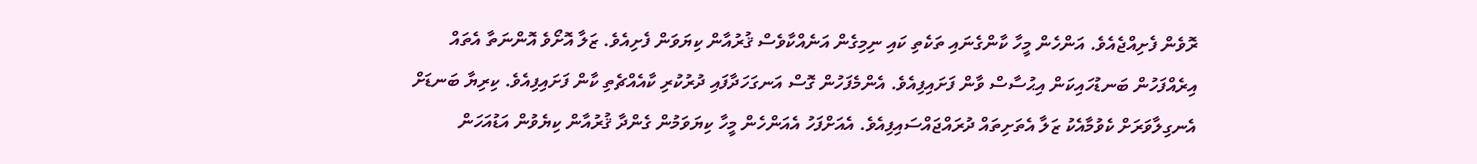ރޮވެން ފެށިއްޖެއެވެ. އަންހެން މީހާ ކާންގެނައި ތަކެތި ކައި ނިމިގެން އަނެއްކާވެސް ޤުރުއާން ކިޔަވަން ފެށިއެވެ. ޒަލާ އޮށޯވެ އޮންނަތާ އެތައް އިރެއްފަހުން ބަނޑުހައިކަން އިޙުސާސް ވާން ފަށައިފިއެވެ. އެންމެފަހުން ގޮސް އަނގަހަދާފައި ދުރުކުރި ކާއެއްޗެތި ކާން ފަށައިފިއެވެ. ކިރިޔާ ބަނޑަށް އެނގިލާވަރަށް ކެވުމާއެކު ޒަލާ އެތަށިތައް ދުރައްޖައްސައިފިއެވެ. އެއަށްފަހު އެއަންހެން މީހާ ކިޔަވަމުން ގެންދާ ޤުރުއާން ކިޔެވުން އަޑުއަހަން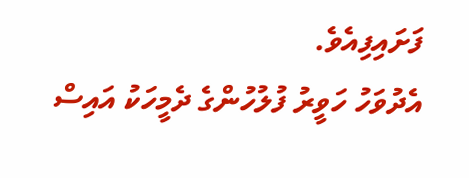ފަށައިފިއެވެ.
އެދުވަހު ހަވީރު ފުލުހުންގެ ދެމީހަކު އައިސް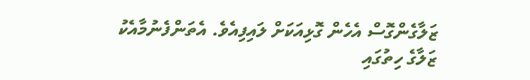ޒަލާގެންގޮސް އެހެން ގޮޅިއަކަށް ލައިފިއެވެ. އެތަންފެނުމާއެކު ޒަލާގެ ހިތުގައި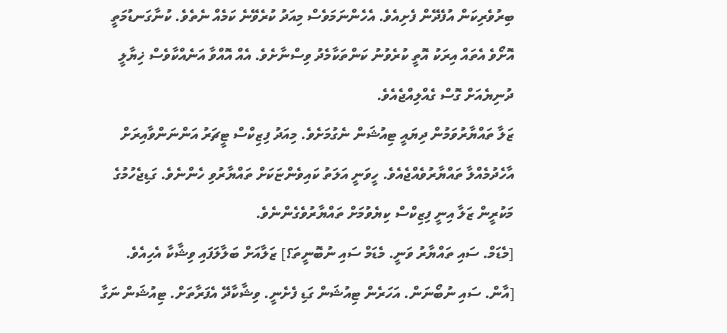ބިރުވެރިކަން އުފެދޭން ފެށިއެވެ. އެހެންނަމަވެސް މިއަދު ކުރެވޭނެ ކަމެއް ނެތެވެ. ކުނާގަނޑުމަތީ އޮށޯވެ އެތައް އިރަކު އޮތީ ކުރެވުނު ކަންތަކާމެދު ވިސްނާށެވެ. އެއް އޮއްވާ އަނެއްކާވެސް ޚިޔާލީ ދުނިޔެއަށް ގޮސް ގެއްލިއްޖެއެވެ.
ޒަލާ ތައްޔާރުވަމުން ދިޔައީ ޓިއުޝަން ނެގުމަށެވެ. މިއަދު ފިޒިކްސް ޓީޗަރު އަންނަންވާއިރަށް އާހެދުމެއްލާ ތައްޔާރުވެއްޖެއެވެ. ހީވަނީ އަލަތު ކައިވެންޏަކަށް ތައްޔާރުވި ހެންނެވެ. ގަޑިޖެހުމުގެ މަކުރީން ޒަލާ އިނީ ފިޒިކްސް ކިޔެވުމަށް ތައްޔާރުވެގެންނެވެ.
[މެޑަމް. ސައި ތައްޔާރު ވަނީ. މެޑަމް ސައި ނުބޮނީތަ؟] ޒަލާއަށް ބަލާލަފައި ވިޝާކާ އެހިއެވެ.
[އާން. ސައި ނުބޯނަން. އަހަރެން ޓިއުޝަން ގަޑި ފެށެނީ. ވިޝާކާދޭ އެފަރާތަށް. ޓިއުޝަން ނަގާ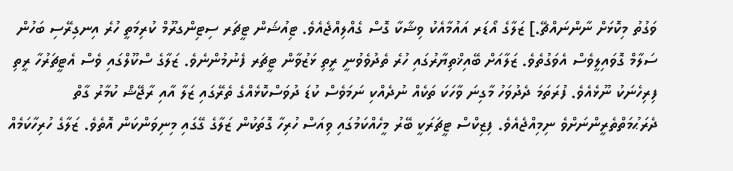ވަގުތު މިކޮޅަށް ނާންނައްޗޭ.] ޒަލާގެ އޯޑަރ އައުމާއެކު ވިޝާކާ ގޮސް ގެއްލިއްޖެއެވެ. ޓިއުޝަން ޓީޗަރ ސިޓިންގރޫމް ކުރިމަތީ ހުރެ އިނގިރޭސި ބަހުން ސަލާމް ގޮވައިލީވެސް އެވަގުތެވެ. ޒަލާއަށް ބޭއިޚްތިޔާރުގައި ހުރެ ތެދުވެވުނީ ރީތި ޅަޒުވާން ޓީޗަރ ފެނުމުންނެވެ. ޒަލާގެ ސްކޫލްގައި ވެސް އެޓީޗަރުހާ ރީތި ފިރިހެނަކު ނޫޅެއެވެ. ފުރަތަމަ ދެދުވަހު މާގިނަ ވާހަކަ ތަކެއް ނުދެއްކި ނަމަވެސް ކުޑަ ދުވަސްކޮޅެއްގެ ތެރޭގައި ޒަލާ އާއި ރާޖޭޝް ކުމާރު ގާތް ދެރަޙުމަތްތެރީންނަށްވެ ނިމިއްޖެއެވެ. ފިޒިކްސް ޓީޗަރަކީ ބޭރު މީހެއްކަމުގައި ވިއަސް ހުރިހާ ގޮތަކުން ޒަލާގެ ގޭގައި މިނިވަންކަން އޮތެވެ. ޒަލާގެ ހުރިހާކަމެއް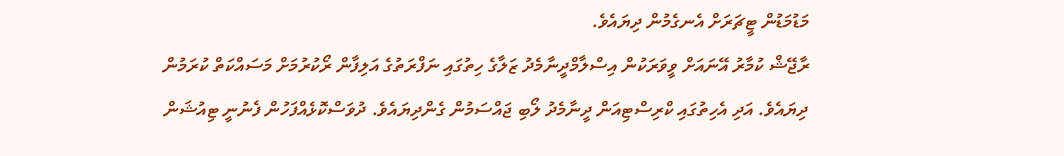މަޑުމަޑުން ޓީޗަރަށް އެނގެމުން ދިޔައެވެ.
ރާޖޭޝް ކުމާރު އޭނައަށް ވީވަރަކުން އިސްލާމްދީނާމެދު ޒަލާގެ ހިތުގައި ނަފްރަތުގެ އަލިފާން ރޯކުރުމަށް މަސައްކަތް ކުރަމުން ދިޔައެވެ. އަދި އެހިތުގައި ކްރިސްޓިއަން ދީނާމެދު ލޯބި ޖައްސަމުން ގެންދިޔައެވެ. ދުވަސްކޮޅެއްފަހުން ފެނުނީ ޓިއުޝަން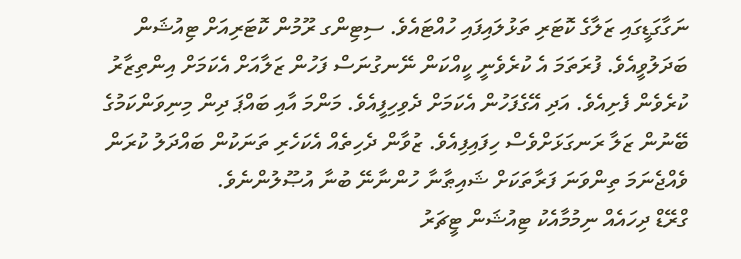ނަގާގަޑީގައި ޒަލާގެ ކޮޓަރި ތަޅުލައިފައި ހުއްޓައެވެ. ސިޓިންގ ރޫމުން ކޮޓަރިއަށް ޓިއުޝަން ބަދަލުވީއެވެ. ފުރަތަމަ އެ ކުރެވެނީ ކީއްކަން ނޭނގުނަސް ފަހުން ޒަލާއަށް އެކަމަށް އިންތިޒާރު ކުރެވެން ފެށިއެވެ. އަދި އޭގެފަހުން އެކަމަށް ދެވިހިފީއެވެ. މަންމަ އާއި ބައްޕަ ދިން މިނިވަންކަމުގެ ބޭނުން ޒަލާ ރަނގަޅަށްވެސް ހިފައިފިއެވެ. ޒުވާން ދެހިތެއް އެކަހެރި ތަނަކުން ބައްދަލު ކުރަން ވެއްޖެނަމަ ތިންވަނަ ފަރާތަކަށް ޝައިޠާނާ ހުންނާނޭ ބުނާ އުޞޫލުންނެވެ.
ގްރޭޑް ދިހައެއް ނިމުމާއެކު ޓިއުޝަން ޓީޗަރު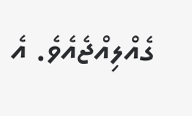ގެއްލިއްޖެއެވެ. އެ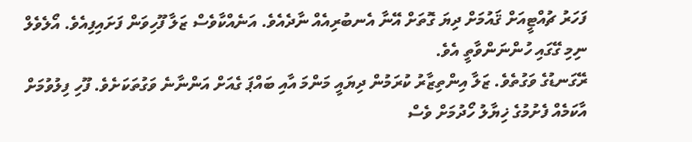ފަހަރު ޗުއްޓީއަށް ޤައުމަށް ދިޔަ ގޮތަށް އޭނާ އެނބުރިއެއް ނާދެއެވެ. އަނެއްކާވެސް ޒަލާ ފޫހިވަން ފަށައިފިއެވެ. އޯލެވެލް ނިމި ގޭގައި ހުންނަންވާތީ އެވެ.
ރޭގަނޑުގެ ވަގުތެވެ. ޒަލާ އިންތިޒާރު ކުރަމުން ދިޔައީ މަންމަ އާއި ބައްޕަ ގެއަށް އަންނާނެ ވަގުތަކަށެވެ. ފޫހި ފިލުވުމަށް އާކަމެއް ފެށުމުގެ ޚިޔާލު ހޯދުމަށް ވެސް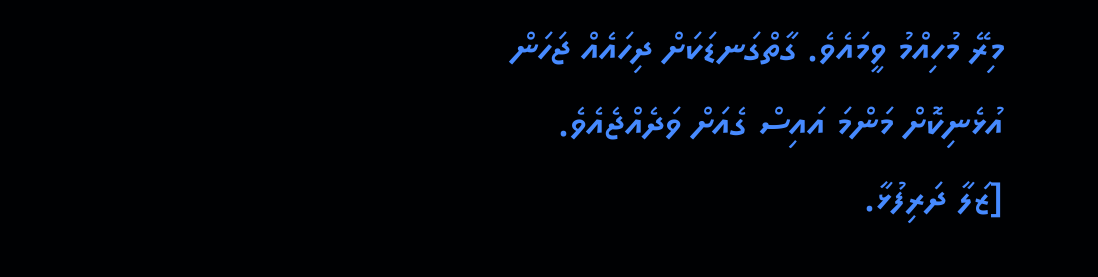މިރޭ މުހިއްމު ވީމައެވެ. ގާތްގަނޑަކަށް ދިހައެއް ޖަހަން އުޅެނިކޮށް މަންމަ އައިސް ގެއަށް ވަދެއްޖެއެވެ.
[ޒަލާ ދަރިފުޅާ.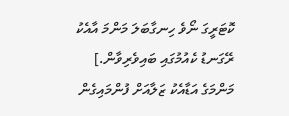ކޮޓަރީގަ ނޯވެ ހިނގާބަލަ މަންމަ އާއެކު ރޭގަނޑު ކެއުމުގައި ބައިވެރިވާން.] މަންމަގެ އަޑާއެކު ޒަލާއަށް ފުންމައިގެން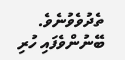ތެދުވެވުނެވެ. ބޭނުންވެފައި ހުރި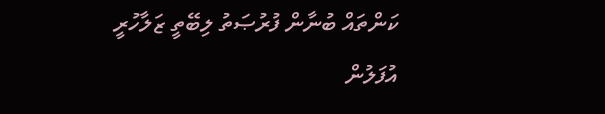ކަންތައް ބުނާން ފުރުޞަތު ލިބޭތީ ޒަލާހުރީ އުފަލުން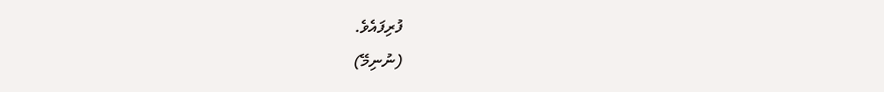ފުރިފައެވެ.
(ނުނިމޭ)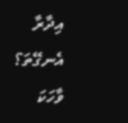އިދާރާ
އެނގޭތަ؟
ވާހަކަ